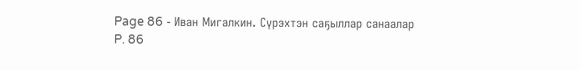Page 86 - Иван Мигалкин. Сүрэхтэн саҕыллар санаалар
P. 86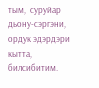тым,  суруйар дьону-сэргэни,  ордук эдэрдэри кытта,  билсибитим.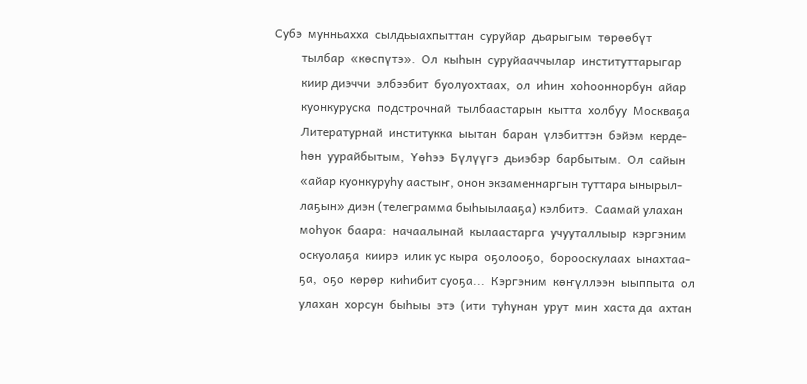Субэ  мунньахха  сылдьыахпыттан  суруйар  дьарыгым  төрөөбүт
         тылбар  «көспүтэ».  Ол  кыһын  суруйааччылар  институттарыгар
         киир диэччи  элбээбит  буолуохтаах,  ол  иһин  хоһооннорбун  айар
         куонкуруска  подстрочнай  тылбаастарын  кытта  холбуу  Москваҕа
         Литературнай  институкка  ыытан  баран  үлэбиттэн  бэйэм  керде-
         һөн  уурайбытым,  Үөһээ  Бүлүүгэ  дьиэбэр  барбытым.  Ол  сайын
         «айар куонкуруһу аастыҥ, онон экзаменнаргын туттара ынырыл-
         лаҕын» диэн (телеграмма быһыылааҕа) кэлбитэ.  Саамай улахан
         моһуок  баара:  начаалынай  кылаастарга  учууталлыыр  кэргэним
         оскуолаҕа  киирэ  илик ус кыра  оҕолооҕо,  борооскулаах  ынахтаа-
         ҕа,  оҕо  көрөр  киһибит суоҕа...  Кэргэним  көҥүллээн  ыыппыта  ол
         улахан  хорсун  быһыы  этэ  (ити  туһунан  урут  мин  хаста да  ахтан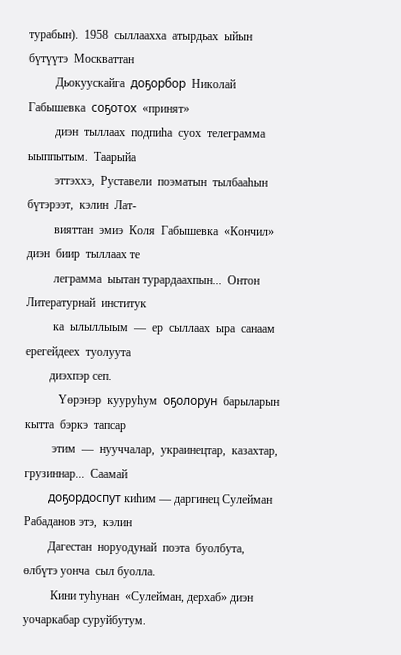турабын).  1958  сыллаахха  атырдьах  ыйын  бүтүүтэ  Москваттан
         Дьокуускайга  доҕорбор  Николай  Габышевка  соҕотох  «принят»
         диэн  тыллаах  подпиһа  суох  телеграмма  ыыппытым.  Таарыйа
         эттэххэ,  Руставели  поэматын  тылбааһын  бүтэрээт,  кэлин  Лат-
         вияттан  эмиэ  Коля  Габышевка  «Кончил»  диэн  биир  тыллаах те
         леграмма  ыытан турардаахпын...  Онтон Литературнай  институк
         ка  ылыллыым  —  ер  сыллаах  ыра  санаам  ерегейдеех  туолуута
        диэхпэр сеп.
           Үөрэнэр  кууруһум  оҕолорун  барыларын  кытта  бэркэ  тапсар
         этим  —  нууччалар,  украинецтар,  казахтар,  грузиннар...  Саамай
        доҕордоспут киһим — даргинец Сулейман  Рабаданов этэ,  кэлин
        Дагестан  норуодунай  поэта  буолбута,  өлбүтэ уонча  сыл буолла.
         Кини туһунан  «Сулейман, дерхаб» диэн уочаркабар суруйбутум.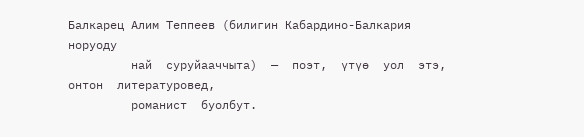Балкарец Алим Теппеев (билигин Кабардино-Балкария  норуоду
         най  суруйааччыта)  —  поэт,  үтүө  уол  этэ,  онтон  литературовед,
         романист  буолбут.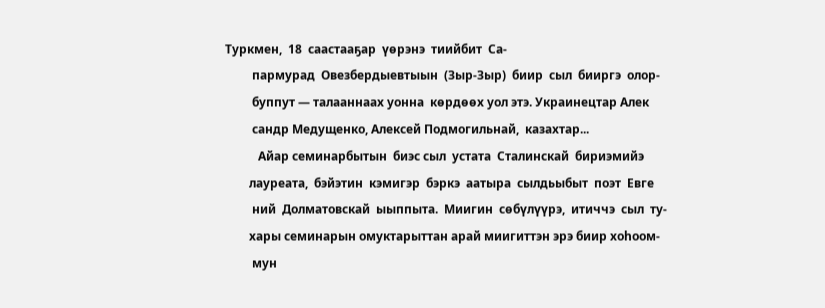Туркмен,  18  саастааҕар  үөрэнэ  тиийбит  Са-
         пармурад  Овезбердыевтыын  (Зыр-Зыр)  биир  сыл  бииргэ  олор-
         буппут — талааннаах уонна  көрдөөх уол этэ. Украинецтар Алек
         сандр Медущенко, Алексей Подмогильнай,  казахтар...
           Айар семинарбытын  биэс сыл  устата  Сталинскай  бириэмийэ
        лауреата,  бэйэтин  кэмигэр  бэркэ  аатыра  сылдьыбыт  поэт  Евге
         ний  Долматовскай  ыыппыта.  Миигин  сөбүлүүрэ,  итиччэ  сыл  ту-
        хары семинарын омуктарыттан арай миигиттэн эрэ биир хоһоом-
         мун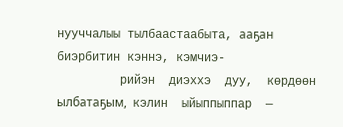нууччалыы тылбаастаабыта, ааҕан биэрбитин кэннэ, кэмчиэ-
         рийэн  диэххэ  дуу,  көрдөөн  ылбатаҕым,  кэлин  ыйыппыппар  —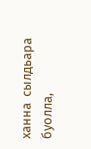ханна  сылдьара  буолла,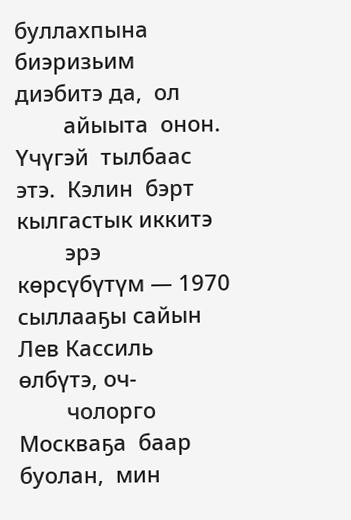буллахпына  биэризьим  диэбитэ да,  ол
        айыыта  онон.  Үчүгэй  тылбаас этэ.  Кэлин  бэрт  кылгастык иккитэ
        эрэ көрсүбүтүм — 1970 сыллааҕы сайын Лев Кассиль өлбүтэ, оч-
        чолорго  Москваҕа  баар  буолан,  мин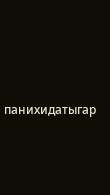панихидатыгар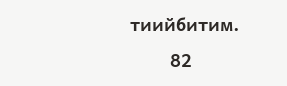тиийбитим.
        82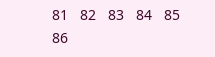81   82   83   84   85   86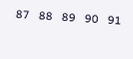87   88   89   90   91